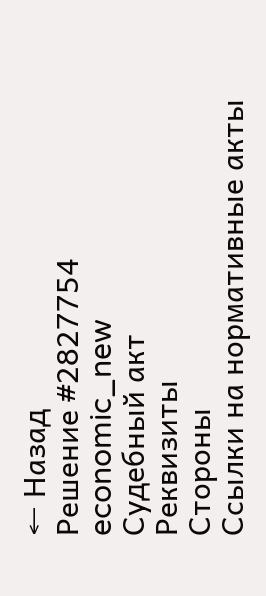← Назад
Решение #2827754 economic_new
Судебный акт
Реквизиты
Стороны
Ссылки на нормативные акты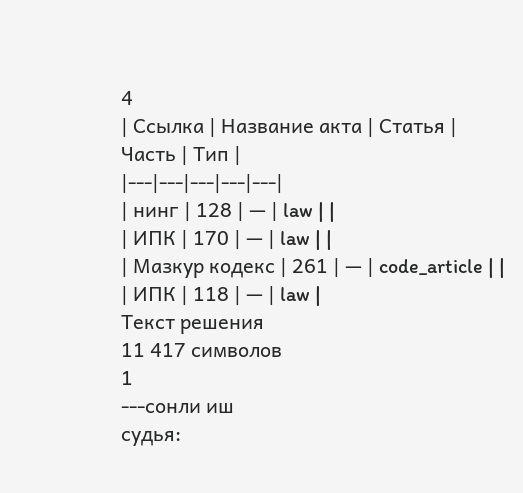4
| Ссылка | Название акта | Статья | Часть | Тип |
|---|---|---|---|---|
| нинг | 128 | — | law | |
| ИПК | 170 | — | law | |
| Мазкур кодекс | 261 | — | code_article | |
| ИПК | 118 | — | law |
Текст решения
11 417 символов
1
---сонли иш
судья: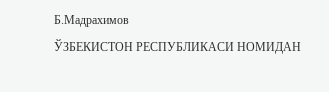Б.Мадрахимов
ЎЗБЕКИСТОН РЕСПУБЛИКАСИ НОМИДАН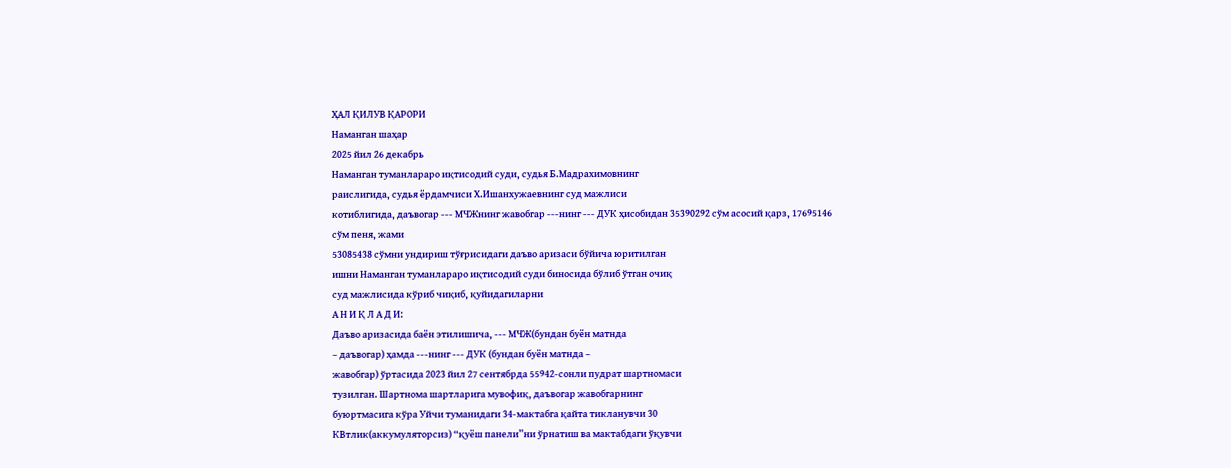ҲАЛ ҚИЛУВ ҚАРОРИ
Наманган шаҳар
2025 йил 26 декабрь
Наманган туманлараро иқтисодий суди, судья Б.Мадрахимовнинг
раислигида, судья ёрдамчиси Х.Ишанхужаевнинг суд мажлиси
котиблигида, даъвогар --- МЧЖнинг жавобгар ---нинг --- ДУК ҳисобидан 35390292 сўм асосий қарз, 17695146 сўм пеня, жами
53085438 сўмни ундириш тўғрисидаги даъво аризаси бўйича юритилган
ишни Наманган туманлараро иқтисодий суди биносида бўлиб ўтган очиқ
суд мажлисида кўриб чиқиб, қуйидагиларни
А Н И Қ Л А Д И:
Даъво аризасида баён этилишича, --- МЧЖ(бундан буён матнда
– даъвогар) ҳамда ---нинг --- ДУК (бундан буён матнда –
жавобгар) ўртасида 2023 йил 27 сентябрда 55942-сонли пудрат шартномаси
тузилган. Шартнома шартларига мувофиқ, даъвогар жавобгарнинг
буюртмасига кўра Уйчи туманидаги 34-мактабга қайта тикланувчи 30
КВтлик(аккумуляторсиз) “қуёш панели”ни ўрнатиш ва мактабдаги ўқувчи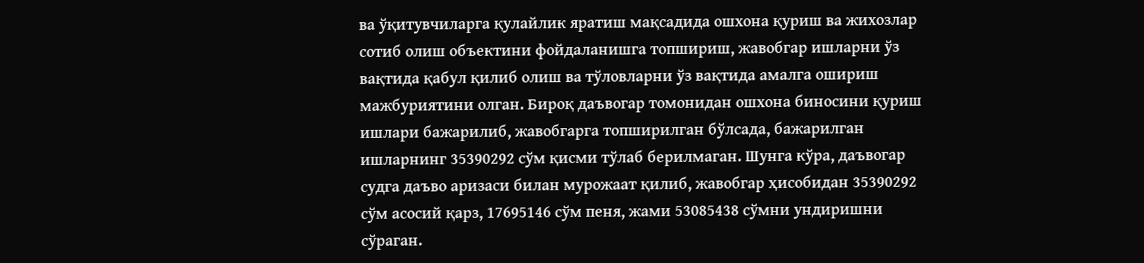ва ўқитувчиларга қулайлик яратиш мақсадида ошхона қуриш ва жихозлар
сотиб олиш объектини фойдаланишга топшириш, жавобгар ишларни ўз
вақтида қабул қилиб олиш ва тўловларни ўз вақтида амалга ошириш
мажбуриятини олган. Бироқ даъвогар томонидан ошхона биносини қуриш
ишлари бажарилиб, жавобгарга топширилган бўлсада, бажарилган
ишларнинг 35390292 сўм қисми тўлаб берилмаган. Шунга кўра, даъвогар
судга даъво аризаси билан мурожаат қилиб, жавобгар ҳисобидан 35390292
сўм асосий қарз, 17695146 сўм пеня, жами 53085438 сўмни ундиришни
сўраган.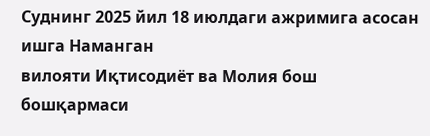Суднинг 2025 йил 18 июлдаги ажримига асосан ишга Наманган
вилояти Иқтисодиёт ва Молия бош бошқармаси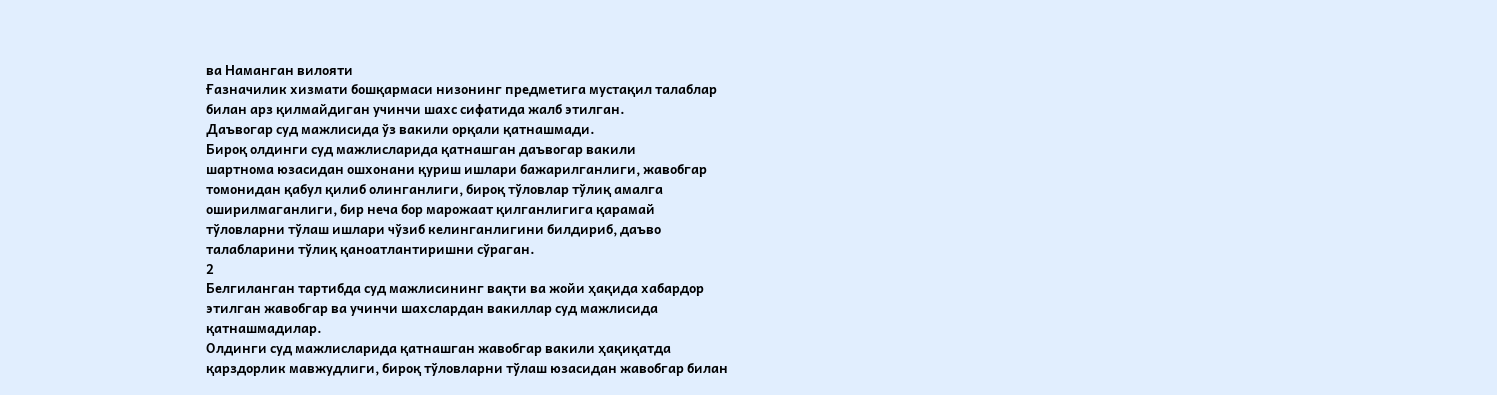ва Наманган вилояти
Ғазначилик хизмати бошқармаси низонинг предметига мустақил талаблар
билан арз қилмайдиган учинчи шахс сифатида жалб этилган.
Даъвогар суд мажлисида ўз вакили орқали қатнашмади.
Бироқ олдинги суд мажлисларида қатнашган даъвогар вакили
шартнома юзасидан ошхонани қуриш ишлари бажарилганлиги, жавобгар
томонидан қабул қилиб олинганлиги, бироқ тўловлар тўлиқ амалга
оширилмаганлиги, бир неча бор марожаат қилганлигига қарамай
тўловларни тўлаш ишлари чўзиб келинганлигини билдириб, даъво
талабларини тўлиқ қаноатлантиришни сўраган.
2
Белгиланган тартибда суд мажлисининг вақти ва жойи ҳақида хабардор
этилган жавобгар ва учинчи шахслардан вакиллар суд мажлисида
қатнашмадилар.
Олдинги суд мажлисларида қатнашган жавобгар вакили ҳақиқатда
қарздорлик мавжудлиги, бироқ тўловларни тўлаш юзасидан жавобгар билан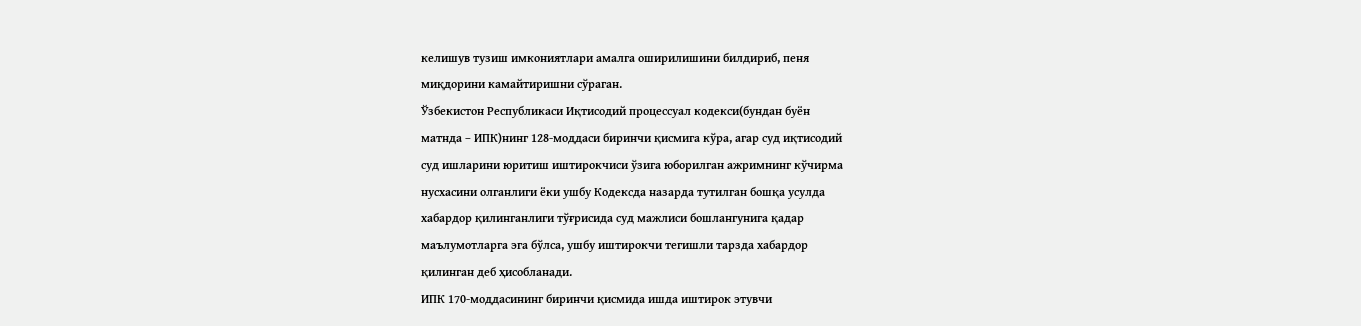келишув тузиш имкониятлари амалга оширилишини билдириб, пеня
миқдорини камайтиришни сўраган.
Ўзбекистон Республикаси Иқтисодий процессуал кодекси(бундан буён
матнда – ИПК)нинг 128-моддаси биринчи қисмига кўра, агар суд иқтисодий
суд ишларини юритиш иштирокчиси ўзига юборилган ажримнинг кўчирма
нусхасини олганлиги ёки ушбу Кодексда назарда тутилган бошқа усулда
хабардор қилинганлиги тўғрисида суд мажлиси бошлангунига қадар
маълумотларга эга бўлса, ушбу иштирокчи тегишли тарзда хабардор
қилинган деб ҳисобланади.
ИПК 170-моддасининг биринчи қисмида ишда иштирок этувчи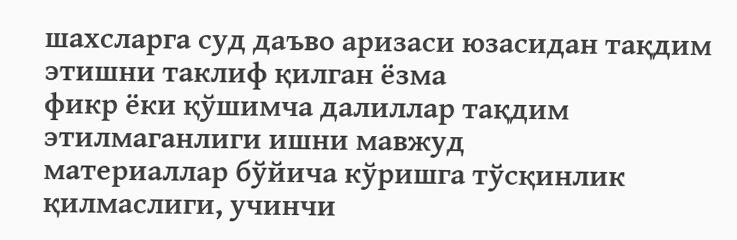шахсларга суд даъво аризаси юзасидан тақдим этишни таклиф қилган ёзма
фикр ёки қўшимча далиллар тақдим этилмаганлиги ишни мавжуд
материаллар бўйича кўришга тўсқинлик қилмаслиги, учинчи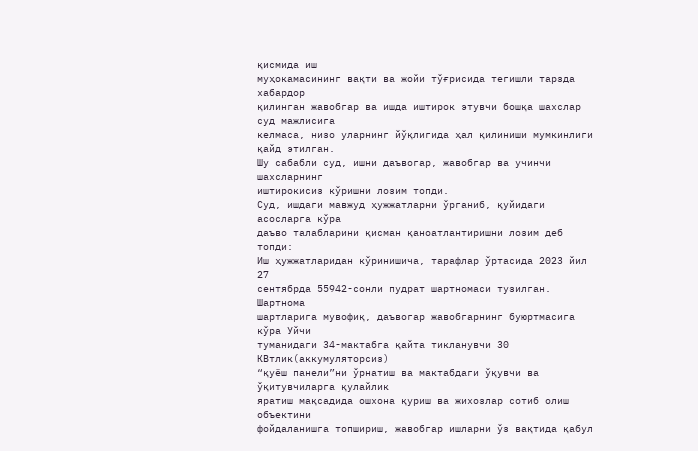қисмида иш
муҳокамасининг вақти ва жойи тўғрисида тегишли тарзда хабардор
қилинган жавобгар ва ишда иштирок этувчи бошқа шахслар суд мажлисига
келмаса, низо уларнинг йўқлигида ҳал қилиниши мумкинлиги қайд этилган.
Шу сабабли суд, ишни даъвогар, жавобгар ва учинчи шахсларнинг
иштирокисиз кўришни лозим топди.
Суд, ишдаги мавжуд ҳужжатларни ўрганиб, қуйидаги асосларга кўра
даъво талабларини қисман қаноатлантиришни лозим деб топди:
Иш ҳужжатларидан кўринишича, тарафлар ўртасида 2023 йил 27
сентябрда 55942-сонли пудрат шартномаси тузилган. Шартнома
шартларига мувофиқ, даъвогар жавобгарнинг буюртмасига кўра Уйчи
туманидаги 34-мактабга қайта тикланувчи 30 КВтлик(аккумуляторсиз)
“қуёш панели”ни ўрнатиш ва мактабдаги ўқувчи ва ўқитувчиларга қулайлик
яратиш мақсадида ошхона қуриш ва жихозлар сотиб олиш объектини
фойдаланишга топшириш, жавобгар ишларни ўз вақтида қабул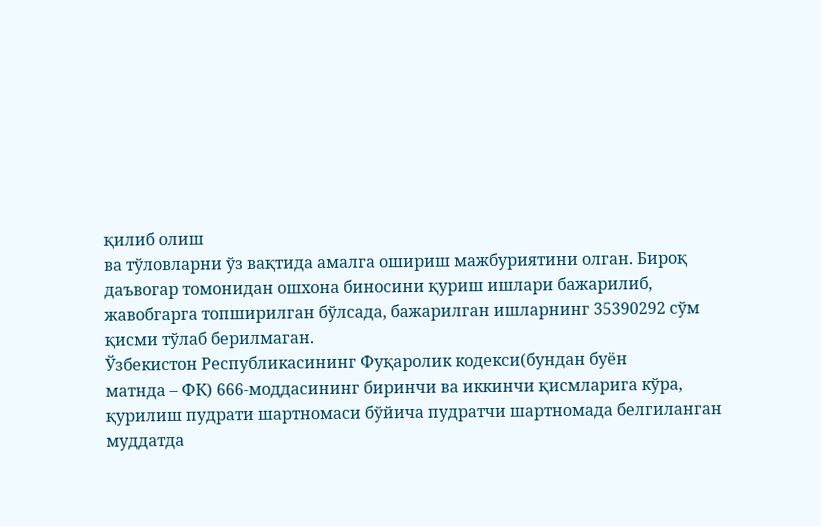қилиб олиш
ва тўловларни ўз вақтида амалга ошириш мажбуриятини олган. Бироқ
даъвогар томонидан ошхона биносини қуриш ишлари бажарилиб,
жавобгарга топширилган бўлсада, бажарилган ишларнинг 35390292 сўм
қисми тўлаб берилмаган.
Ўзбекистон Республикасининг Фуқаролик кодекси(бундан буён
матнда – ФК) 666-моддасининг биринчи ва иккинчи қисмларига кўра,
қурилиш пудрати шартномаси бўйича пудратчи шартномада белгиланган
муддатда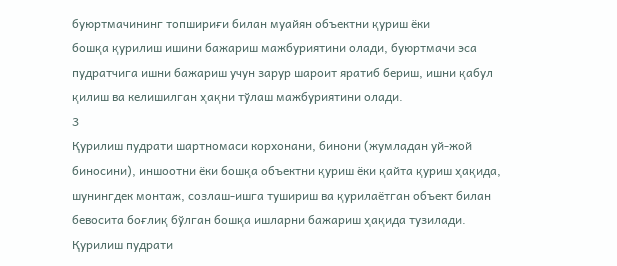буюртмачининг топшириғи билан муайян объектни қуриш ёки
бошқа қурилиш ишини бажариш мажбуриятини олади, буюртмачи эса
пудратчига ишни бажариш учун зарур шароит яратиб бериш, ишни қабул
қилиш ва келишилган ҳақни тўлаш мажбуриятини олади.
3
Қурилиш пудрати шартномаси корхонани, бинони (жумладан уй-жой
биносини), иншоотни ёки бошқа объектни қуриш ёки қайта қуриш ҳақида,
шунингдек монтаж, созлаш-ишга тушириш ва қурилаётган объект билан
бевосита боғлиқ бўлган бошқа ишларни бажариш ҳақида тузилади.
Қурилиш пудрати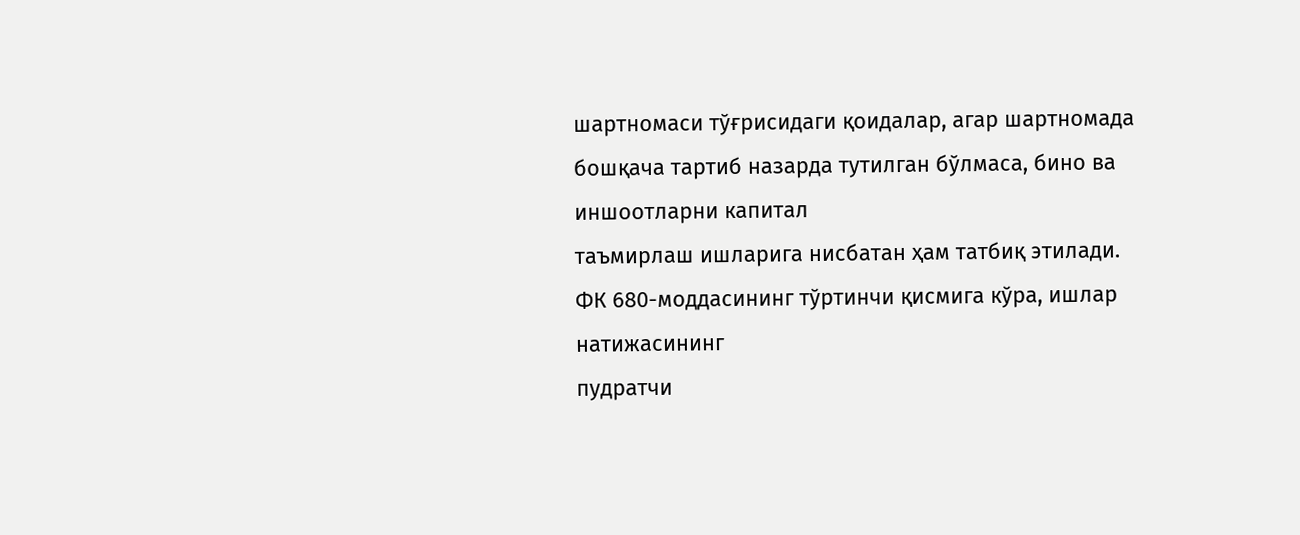шартномаси тўғрисидаги қоидалар, агар шартномада
бошқача тартиб назарда тутилган бўлмаса, бино ва иншоотларни капитал
таъмирлаш ишларига нисбатан ҳам татбиқ этилади.
ФК 680-моддасининг тўртинчи қисмига кўра, ишлар натижасининг
пудратчи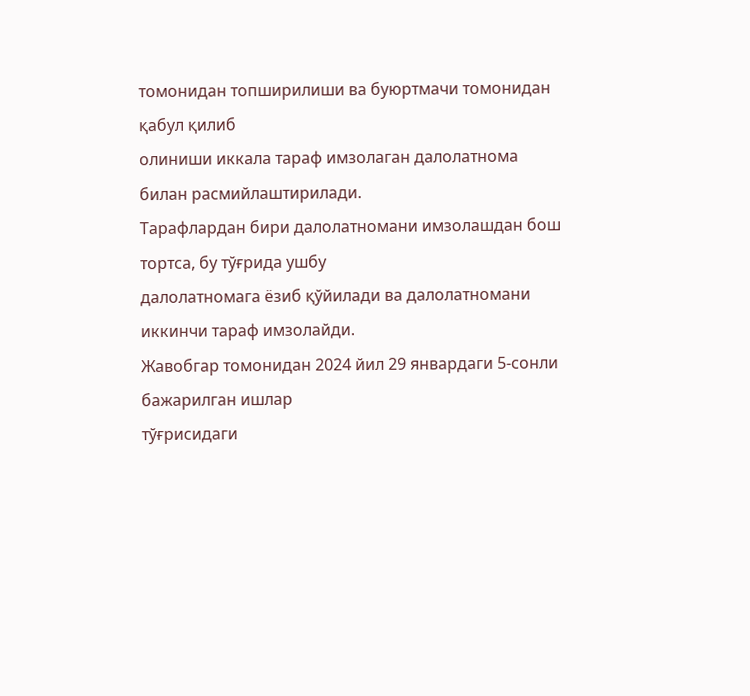томонидан топширилиши ва буюртмачи томонидан қабул қилиб
олиниши иккала тараф имзолаган далолатнома билан расмийлаштирилади.
Тарафлардан бири далолатномани имзолашдан бош тортса, бу тўғрида ушбу
далолатномага ёзиб қўйилади ва далолатномани иккинчи тараф имзолайди.
Жавобгар томонидан 2024 йил 29 январдаги 5-сонли бажарилган ишлар
тўғрисидаги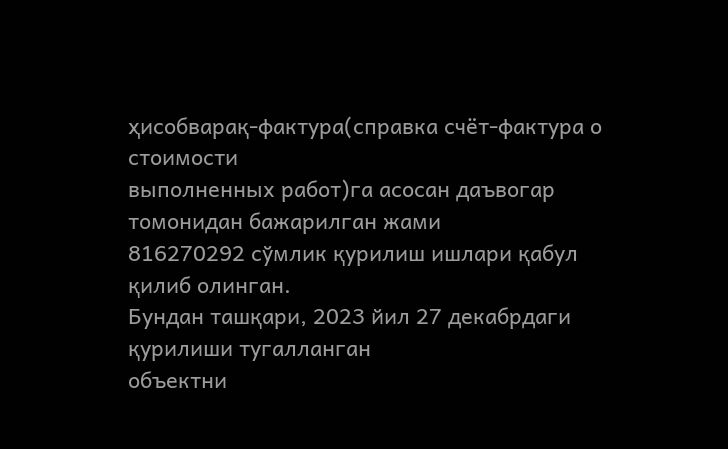ҳисобварақ-фактура(справка счёт-фактура о стоимости
выполненных работ)га асосан даъвогар томонидан бажарилган жами
816270292 сўмлик қурилиш ишлари қабул қилиб олинган.
Бундан ташқари, 2023 йил 27 декабрдаги қурилиши тугалланган
объектни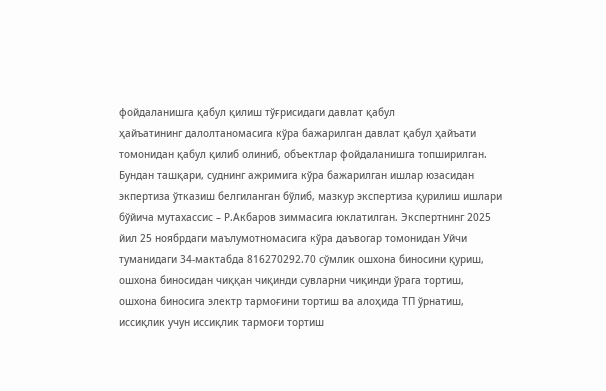фойдаланишга қабул қилиш тўғрисидаги давлат қабул
ҳайъатининг далолтаномасига кўра бажарилган давлат қабул ҳайъати
томонидан қабул қилиб олиниб, объектлар фойдаланишга топширилган.
Бундан ташқари, суднинг ажримига кўра бажарилган ишлар юзасидан
экпертиза ўтказиш белгиланган бўлиб, мазкур экспертиза қурилиш ишлари
бўйича мутахассис – Р.Акбаров зиммасига юклатилган. Экспертнинг 2025
йил 25 ноябрдаги маълумотномасига кўра даъвогар томонидан Уйчи
туманидаги 34-мактабда 816270292.70 сўмлик ошхона биносини қуриш,
ошхона биносидан чиққан чиқинди сувларни чиқинди ўрага тортиш,
ошхона биносига электр тармоғини тортиш ва алоҳида ТП ўрнатиш,
иссиқлик учун иссиқлик тармоғи тортиш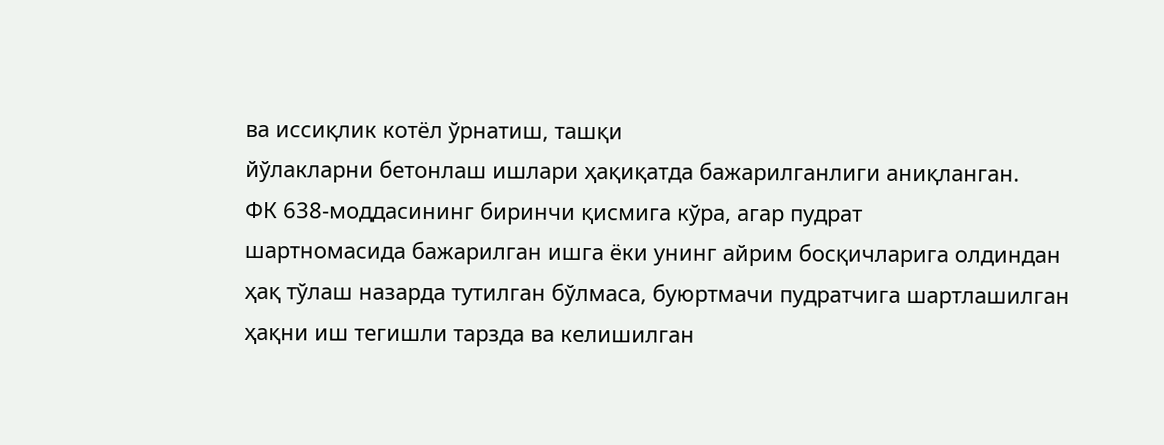ва иссиқлик котёл ўрнатиш, ташқи
йўлакларни бетонлаш ишлари ҳақиқатда бажарилганлиги аниқланган.
ФК 638-моддасининг биринчи қисмига кўра, агар пудрат
шартномасида бажарилган ишга ёки унинг айрим босқичларига олдиндан
ҳақ тўлаш назарда тутилган бўлмаса, буюртмачи пудратчига шартлашилган
ҳақни иш тегишли тарзда ва келишилган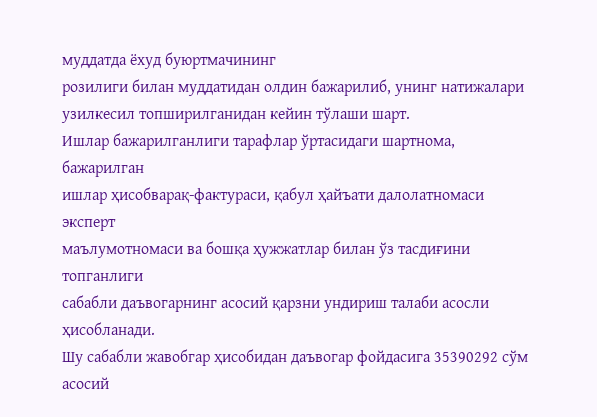муддатда ёхуд буюртмачининг
розилиги билан муддатидан олдин бажарилиб, унинг натижалари узилкесил топширилганидан кейин тўлаши шарт.
Ишлар бажарилганлиги тарафлар ўртасидаги шартнома, бажарилган
ишлар ҳисобварақ-фактураси, қабул ҳайъати далолатномаси эксперт
маълумотномаси ва бошқа ҳужжатлар билан ўз тасдиғини топганлиги
сабабли даъвогарнинг асосий қарзни ундириш талаби асосли ҳисобланади.
Шу сабабли жавобгар ҳисобидан даъвогар фойдасига 35390292 сўм
асосий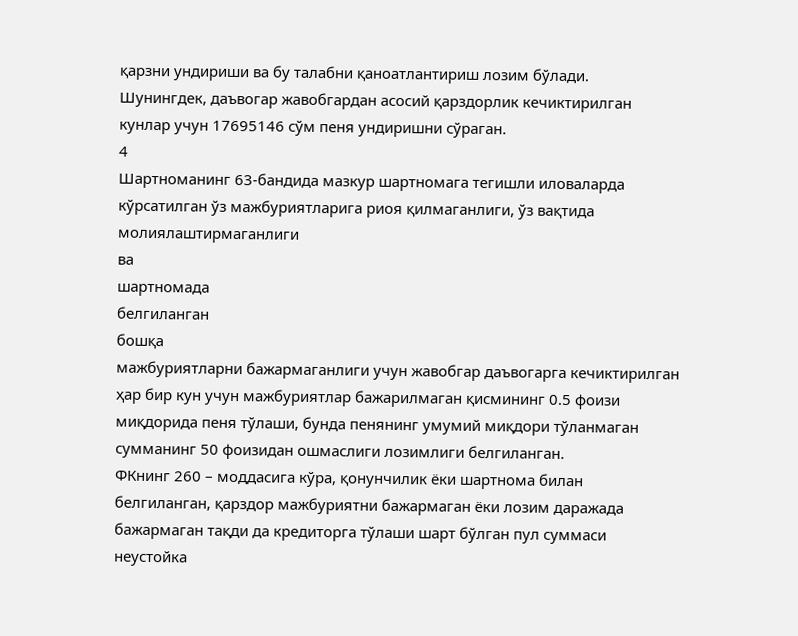қарзни ундириши ва бу талабни қаноатлантириш лозим бўлади.
Шунингдек, даъвогар жавобгардан асосий қарздорлик кечиктирилган
кунлар учун 17695146 сўм пеня ундиришни сўраган.
4
Шартноманинг 63-бандида мазкур шартномага тегишли иловаларда
кўрсатилган ўз мажбуриятларига риоя қилмаганлиги, ўз вақтида
молиялаштирмаганлиги
ва
шартномада
белгиланган
бошқа
мажбуриятларни бажармаганлиги учун жавобгар даъвогарга кечиктирилган
ҳар бир кун учун мажбуриятлар бажарилмаган қисмининг 0.5 фоизи
миқдорида пеня тўлаши, бунда пенянинг умумий миқдори тўланмаган
сумманинг 50 фоизидан ошмаслиги лозимлиги белгиланган.
ФКнинг 260 – моддасига кўра, қонунчилик ёки шартнома билан
белгиланган, қарздор мажбуриятни бажармаган ёки лозим даражада
бажармаган тақди да кредиторга тўлаши шарт бўлган пул суммаси
неустойка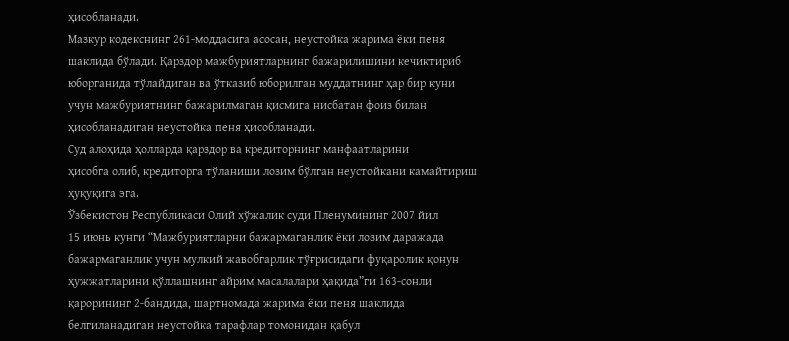ҳисобланади.
Мазкур кодекснинг 261-моддасига асосан, неустойка жарима ёки пеня
шаклида бўлади. Қарздор мажбуриятларнинг бажарилишини кечиктириб
юборганида тўлайдиган ва ўтказиб юборилган муддатнинг ҳар бир куни
учун мажбуриятнинг бажарилмаган қисмига нисбатан фоиз билан
ҳисобланадиган неустойка пеня ҳисобланади.
Суд алоҳида ҳолларда қарздор ва кредиторнинг манфаатларини
ҳисобга олиб, кредиторга тўланиши лозим бўлган неустойкани камайтириш
ҳуқуқига эга.
Ўзбекистон Республикаси Олий хўжалик суди Пленумининг 2007 йил
15 июнь кунги “Мажбуриятларни бажармаганлик ёки лозим даражада
бажармаганлик учун мулкий жавобгарлик тўғрисидаги фуқаролик қонун
ҳужжатларини қўллашнинг айрим масалалари ҳақида”ги 163-сонли
қарорининг 2-бандида, шартномада жарима ёки пеня шаклида
белгиланадиган неустойка тарафлар томонидан қабул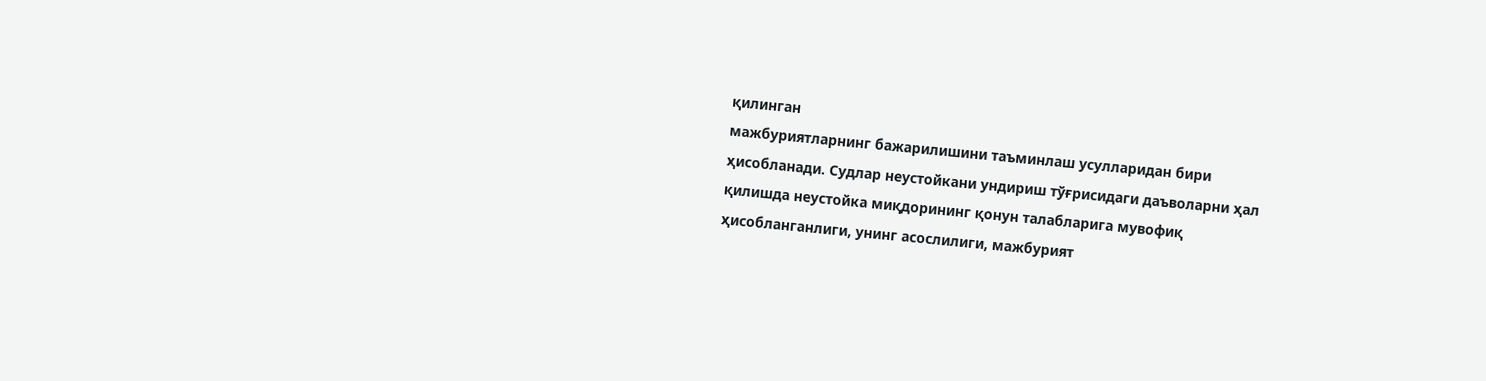қилинган
мажбуриятларнинг бажарилишини таъминлаш усулларидан бири
ҳисобланади. Судлар неустойкани ундириш тўғрисидаги даъволарни ҳал
қилишда неустойка миқдорининг қонун талабларига мувофиқ
ҳисобланганлиги, унинг асослилиги, мажбурият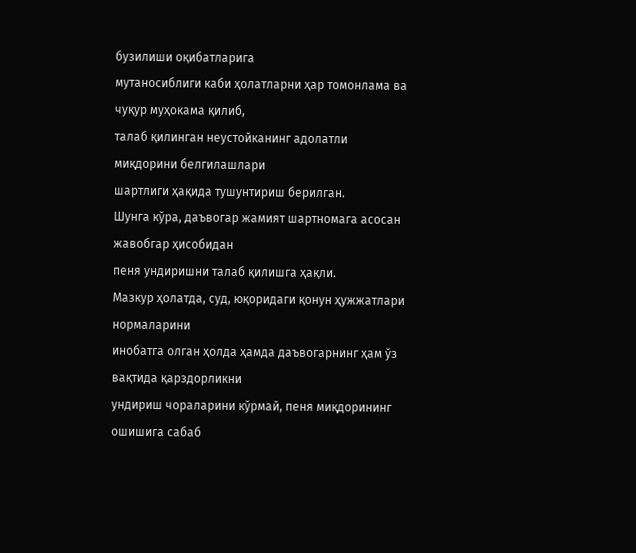бузилиши оқибатларига
мутаносиблиги каби ҳолатларни ҳар томонлама ва чуқур муҳокама қилиб,
талаб қилинган неустойканинг адолатли миқдорини белгилашлари
шартлиги ҳақида тушунтириш берилган.
Шунга кўра, даъвогар жамият шартномага асосан жавобгар ҳисобидан
пеня ундиришни талаб қилишга ҳақли.
Мазкур ҳолатда, суд, юқоридаги қонун ҳужжатлари нормаларини
инобатга олган ҳолда ҳамда даъвогарнинг ҳам ўз вақтида қарздорликни
ундириш чораларини кўрмай, пеня миқдорининг ошишига сабаб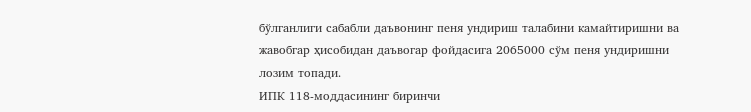бўлганлиги сабабли даъвонинг пеня ундириш талабини камайтиришни ва
жавобгар ҳисобидан даъвогар фойдасига 2065000 сўм пеня ундиришни
лозим топади.
ИПК 118-моддасининг биринчи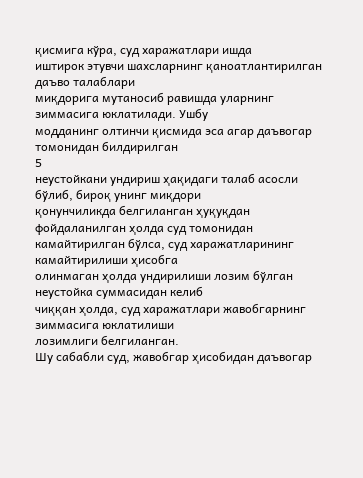қисмига кўра, суд харажатлари ишда
иштирок этувчи шахсларнинг қаноатлантирилган даъво талаблари
миқдорига мутаносиб равишда уларнинг зиммасига юклатилади. Ушбу
модданинг олтинчи қисмида эса агар даъвогар томонидан билдирилган
5
неустойкани ундириш ҳақидаги талаб асосли бўлиб, бироқ унинг миқдори
қонунчиликда белгиланган ҳуқуқдан фойдаланилган ҳолда суд томонидан
камайтирилган бўлса, суд харажатларининг камайтирилиши ҳисобга
олинмаган ҳолда ундирилиши лозим бўлган неустойка суммасидан келиб
чиққан ҳолда, суд харажатлари жавобгарнинг зиммасига юклатилиши
лозимлиги белгиланган.
Шу сабабли суд, жавобгар ҳисобидан даъвогар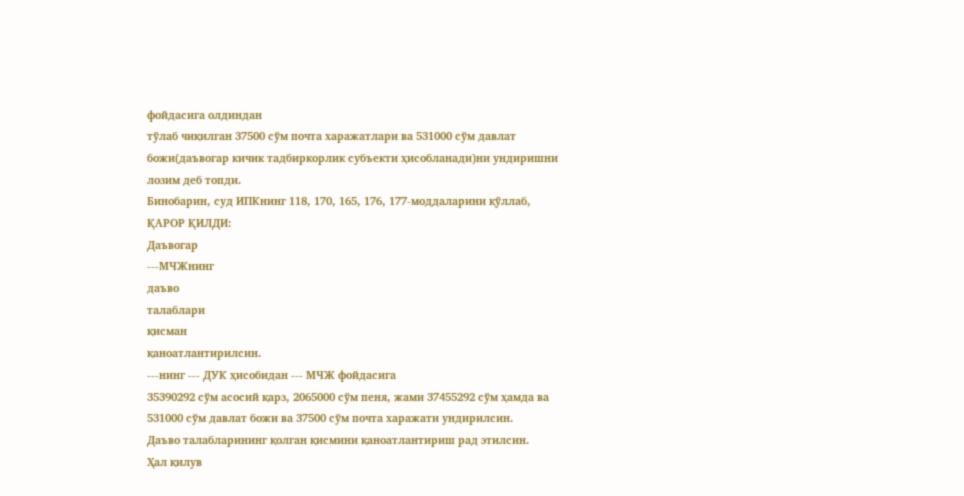фойдасига олдиндан
тўлаб чиқилган 37500 сўм почта харажатлари ва 531000 сўм давлат
божи(даъвогар кичик тадбиркорлик субъекти ҳисобланади)ни ундиришни
лозим деб топди.
Бинобарин, суд ИПКнинг 118, 170, 165, 176, 177-моддаларини қўллаб,
ҚАРОР ҚИЛДИ:
Даъвогар
---МЧЖнинг
даъво
талаблари
қисман
қаноатлантирилсин.
---нинг --- ДУК ҳисобидан --- МЧЖ фойдасига
35390292 сўм асосий қарз, 2065000 сўм пеня, жами 37455292 сўм ҳамда ва
531000 сўм давлат божи ва 37500 сўм почта харажати ундирилсин.
Даъво талабларининг қолган қисмини қаноатлантириш рад этилсин.
Ҳал қилув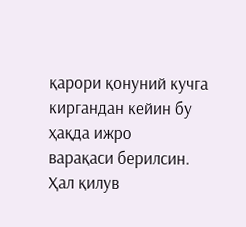қарори қонуний кучга киргандан кейин бу ҳақда ижро
варақаси берилсин.
Ҳал қилув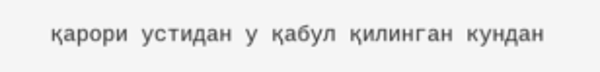қарори устидан у қабул қилинган кундан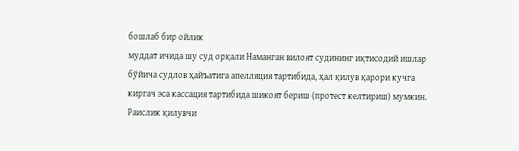бошлаб бир ойлик
муддат ичида шу суд орқали Наманган вилоят судининг иқтисодий ишлар
бўйича судлов ҳайъатига апелляция тартибида, ҳал қилув қарори кучга
киргач эса кассация тартибида шикоят бериш (протест келтириш) мумкин.
Раислик қилувчи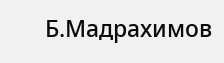Б.Мадрахимов